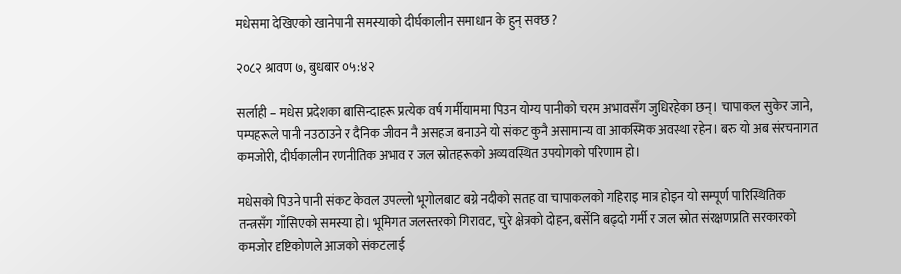मधेसमा देखिएको खानेपानी समस्याको दीर्घकालीन समाधान के हुन् सक्छ ?

२०८२ श्रावण ७, बुधबार ०५:४२

सर्लाही – मधेस प्रदेशका बासिन्दाहरू प्रत्येक वर्ष गर्मीयाममा पिउन योग्य पानीको चरम अभावसँग जुधिरहेका छन्। चापाकल सुकेर जाने, पम्पहरूले पानी नउठाउने र दैनिक जीवन नै असहज बनाउने यो संकट कुनै असामान्य वा आकस्मिक अवस्था रहेन। बरु यो अब संरचनागत कमजोरी, दीर्घकालीन रणनीतिक अभाव र जल स्रोतहरूको अव्यवस्थित उपयोगको परिणाम हो।

मधेसको पिउने पानी संकट केवल उपल्लो भूगोलबाट बग्ने नदीको सतह वा चापाकलको गहिराइ मात्र होइन यो सम्पूर्ण पारिस्थितिक तन्त्रसँग गाँसिएको समस्या हो। भूमिगत जलस्तरको गिरावट, चुरे क्षेत्रको दोहन, बर्सेनि बढ्दो गर्मी र जल स्रोत संरक्षणप्रति सरकारको कमजोर दृष्टिकोणले आजको संकटलाई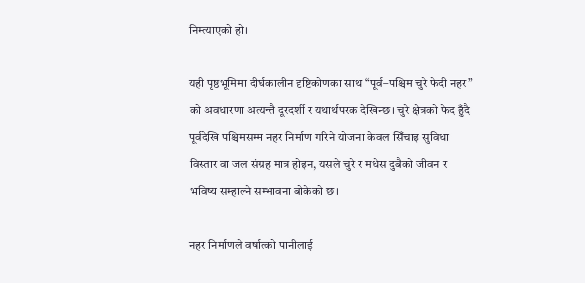निम्त्याएको हो।

यही पृष्ठभूमिमा दीर्घकालीन दृष्टिकोणका साथ “पूर्व–पश्चिम चुरे फेदी नहर” को अवधारणा अत्यन्तै दूरदर्शी र यथार्थपरक देखिन्छ। चुरे क्षेत्रको फेद हुँदै पूर्वदेखि पश्चिमसम्म नहर निर्माण गरिने योजना केवल सिँचाइ सुविधा विस्तार वा जल संग्रह मात्र होइन, यसले चुरे र मधेस दुबैको जीवन र भविष्य सम्हाल्ने सम्भावना बोकेको छ।

नहर निर्माणले वर्षात्को पानीलाई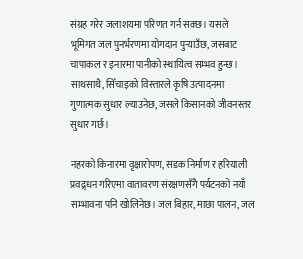संग्रह गरेर जलाशयमा परिणत गर्न सक्छ। यसले भूमिगत जल पुनर्भरणमा योगदान पुर्‍याउँछ, जसबाट चापाकल र इनारमा पानीको स्थायित्व सम्भव हुन्छ। साथसाथै, सिँचाइको विस्तारले कृषि उत्पादनमा गुणात्मक सुधार ल्याउनेछ, जसले किसानको जीवनस्तर सुधार गर्छ।

नहरको किनारमा वृक्षारोपण, सडक निर्माण र हरियाली प्रवद्र्धन गरिएमा वातावरण संरक्षणसँगै पर्यटनको नयाँ सम्भावना पनि खोलिनेछ। जल बिहार, माछा पालन, जल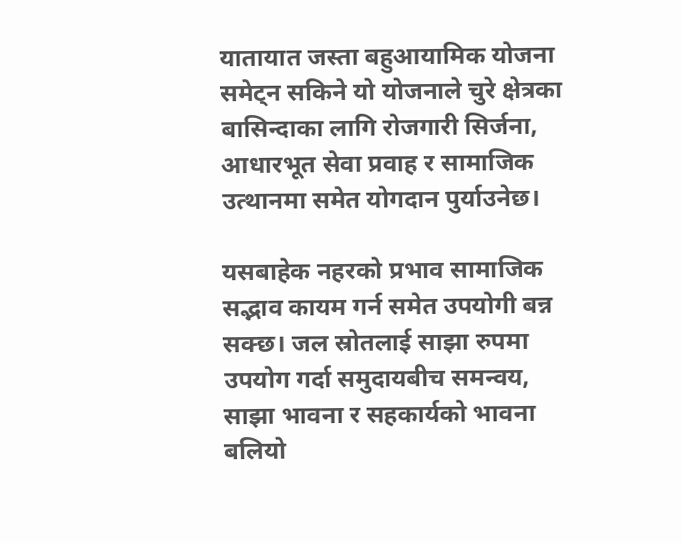यातायात जस्ता बहुआयामिक योजना समेट्न सकिने यो योजनाले चुरे क्षेत्रका बासिन्दाका लागि रोजगारी सिर्जना, आधारभूत सेवा प्रवाह र सामाजिक उत्थानमा समेत योगदान पुर्याउनेछ।

यसबाहेक नहरको प्रभाव सामाजिक सद्भाव कायम गर्न समेत उपयोगी बन्न सक्छ। जल स्रोतलाई साझा रुपमा उपयोग गर्दा समुदायबीच समन्वय, साझा भावना र सहकार्यको भावना बलियो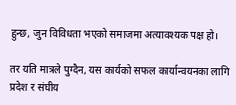हुन्छ, जुन विविधता भएको समाजमा अत्यावश्यक पक्ष हो।

तर यति मात्रले पुग्दैन, यस कार्यको सफल कार्यान्वयनका लागि प्रदेश र संघीय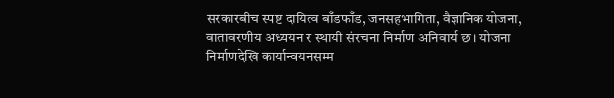सरकारबीच स्पष्ट दायित्व बाँडफाँड, जनसहभागिता, वैज्ञानिक योजना, वातावरणीय अध्ययन र स्थायी संरचना निर्माण अनिवार्य छ। योजना निर्माणदेखि कार्यान्वयनसम्म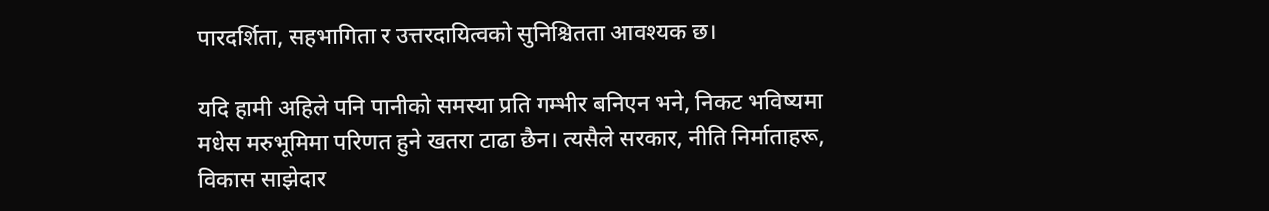पारदर्शिता, सहभागिता र उत्तरदायित्वको सुनिश्चितता आवश्यक छ।

यदि हामी अहिले पनि पानीको समस्या प्रति गम्भीर बनिएन भने, निकट भविष्यमा मधेस मरुभूमिमा परिणत हुने खतरा टाढा छैन। त्यसैले सरकार, नीति निर्माताहरू, विकास साझेदार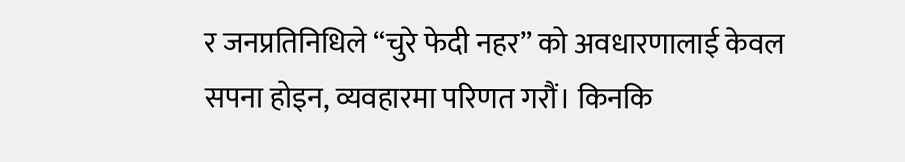र जनप्रतिनिधिले “चुरे फेदी नहर” को अवधारणालाई केवल सपना होइन, व्यवहारमा परिणत गरौं। किनकि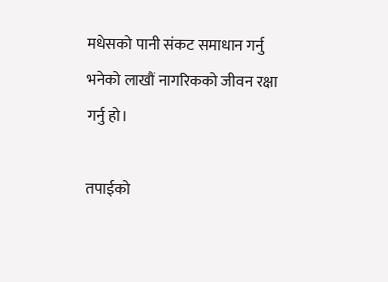मधेसको पानी संकट समाधान गर्नु भनेको लाखौं नागरिकको जीवन रक्षा गर्नु हो।

तपाईको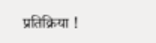प्रतिक्रिया !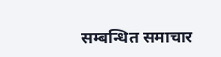सम्बन्धित समाचार